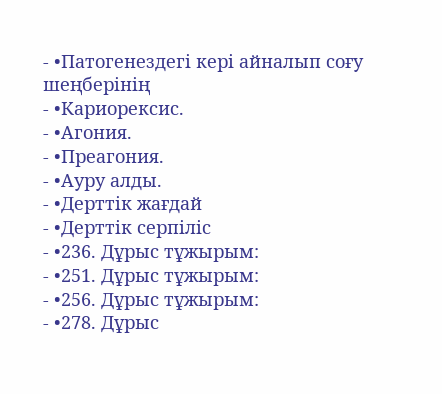- •Патогенездегi керi айналып соғу шеңберiнiң
- •Кариорексис.
- •Агония.
- •Преагония.
- •Ауру алды.
- •Дерттiк жағдай
- •Дерттiк серпiлiс
- •236. Дұрыс тұжырым:
- •251. Дұрыс тұжырым:
- •256. Дұрыс тұжырым:
- •278. Дұрыс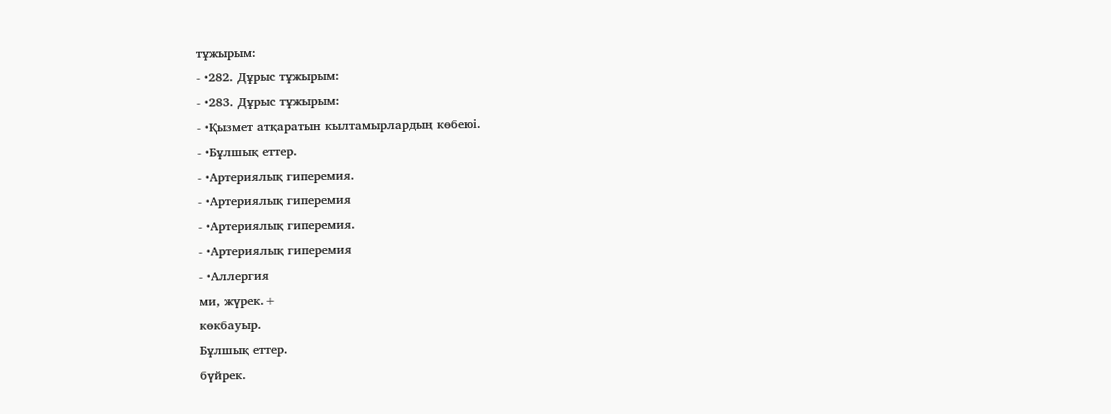тұжырым:
- •282. Дұрыс тұжырым:
- •283. Дұрыс тұжырым:
- •Қызмет атқаратын кылтамырлардың көбеюі.
- •Бұлшық еттер.
- •Артериялық гиперемия.
- •Артериялық гиперемия
- •Артериялық гиперемия.
- •Артериялық гиперемия
- •Аллергия
ми, жүрек.+
көкбауыр.
Бұлшық еттер.
бүйрек.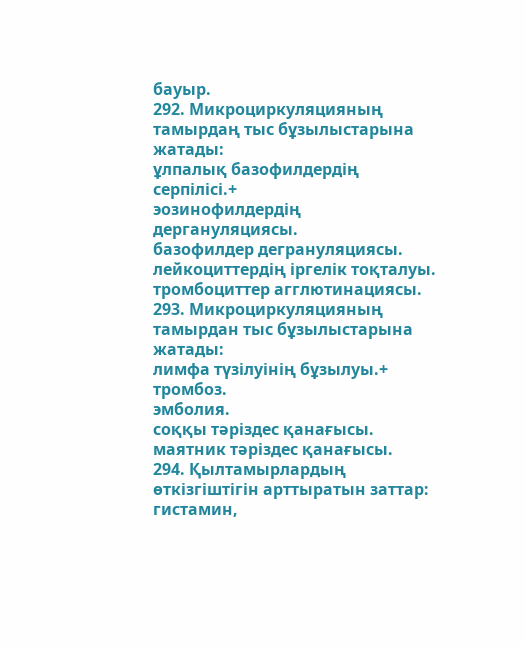бауыр.
292. Микроциркуляцияның тамырдаң тыс бұзылыстарына жатады:
ұлпалық базофилдердің серпілісі.+
эозинофилдердің дергануляциясы.
базофилдер дегрануляциясы.
лейкоциттердің іргелік тоқталуы.
тромбоциттер агглютинациясы.
293. Микроциркуляцияның тамырдан тыс бұзылыстарына жатады:
лимфа түзілуінің бұзылуы.+
тромбоз.
эмболия.
соққы тәріздес қанағысы.
маятник тәріздес қанағысы.
294. Қылтамырлардың өткізгіштігін арттыратын заттар:
гистамин,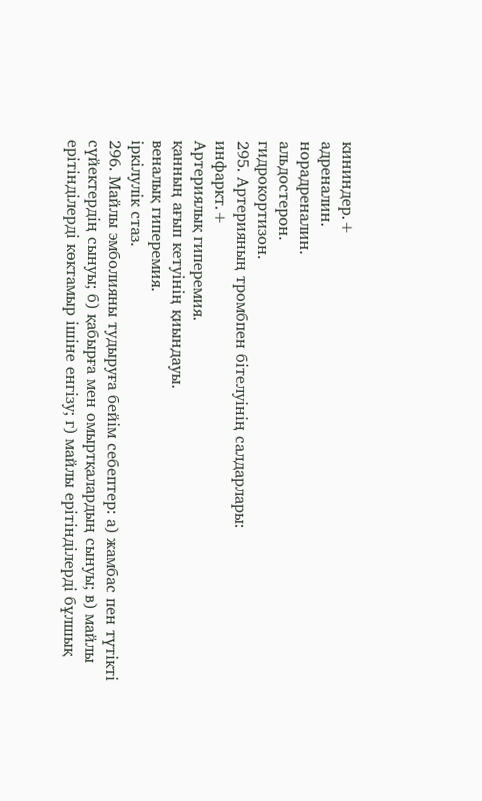кининдер.+
адреналин.
норадреналин.
альдостерон.
гидрокортизон.
295. Артерияның тромбпен бітелуінің салдарлары:
инфаркт.+
Артериялық гиперемия.
қанның ағып кетуінің қиындауы.
веналық гиперемия.
іркілулік стаз.
296. Майлы эмболияны тудыруға бейім себептер: а) жамбас пен түтікті
сүйектердің сынуы; б) қабырға мен омыртқалардың сынуы; в) майлы
ерітінділерді көктамыр ішіне енгізу; г) майлы ерітінділерді бұлшық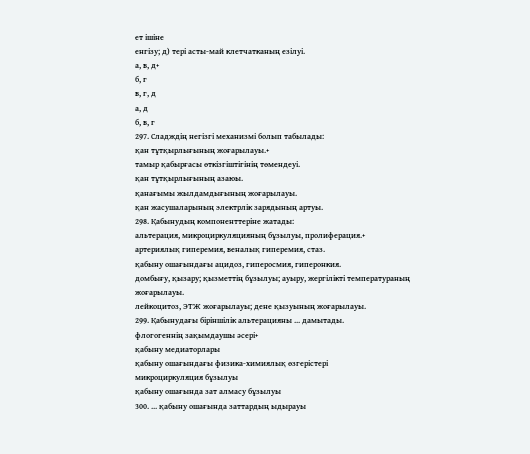ет ішіне
енгізу; д) тері асты-май клетчатканың езілуі.
а, в, д+
б, г
в, г, д
а, д
б, в, г
297. Сладждің негізгі механизмі болып табылады:
қан тұтқырлығының жоғарылауы.+
тамыр қабырғасы өткізгіштігінің төмендеуі.
қан тұтқырлығының азаюы.
қанағымы жылдамдығының жоғарылауы.
қан жасушаларының электрлік зарядының артуы.
298. Қабынудың компоненттерiне жатады:
альтерация, микроциркуляцияның бұзылуы, пролиферация.+
артериялық гиперемия, веналық гиперемия, стаз.
қабыну ошағындағы ацидоз, гиперосмия, гиперонкия.
домбығу, қызару; қызметтiң бұзылуы; ауыру, жергiлiктi температураның
жоғарылауы.
лейкоцитоз, ЭТЖ жоғарылауы; дене қызуының жоғарылауы.
299. Қабынудағы бiрiншiлiк альтерацияны ... дамытады.
флогогеннiң зақымдаушы әсері+
қабыну медиаторлары
қабыну ошағындағы физика-химиялық өзгерiстері
микроциркуляция бұзылуы
қабыну ошағында зат алмасу бұзылуы
300. ... қабыну ошағында заттардың ыдырауы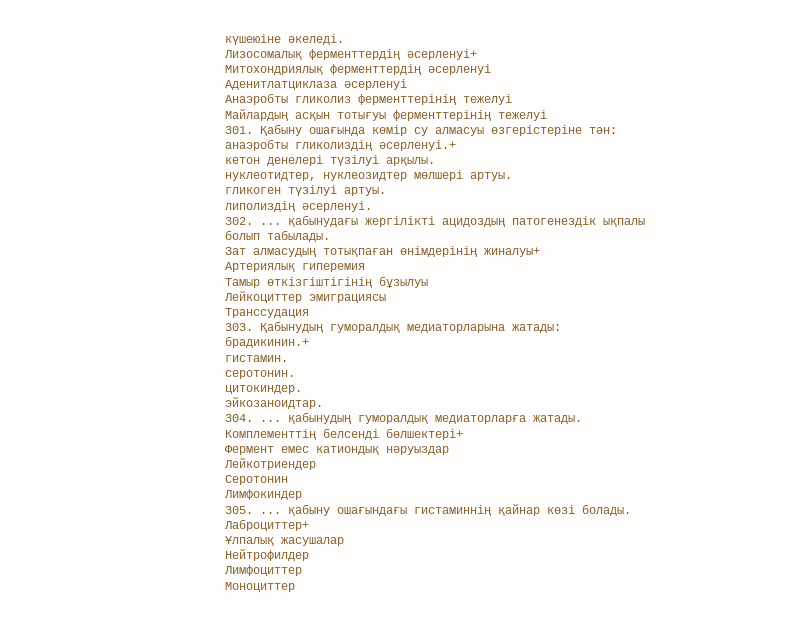күшеюiне әкеледi.
Лизосомалық ферменттердiң әсерленуi+
Митохондриялық ферменттердiң әсерленуi
Аденитлатциклаза әсерленуi
Анаэробты гликолиз ферменттерiнiң тежелуi
Майлардың асқын тотығуы ферменттерiнiң тежелуi
301. Қабыну ошағында көмiр су алмасуы өзгерiстерiне тән:
анаэробты гликолиздiң әсерленуi.+
кетон денелерi түзiлуi арқылы.
нуклеотидтер, нуклеозидтер мөлшерi артуы.
гликоген түзiлуi артуы.
липолиздiң әсерленуi.
302. ... қабынудағы жергiлiктi ацидоздың патогенездiк ықпалы
болып табылады.
Зат алмасудың тотықпаған өнiмдерiнің жиналуы+
Артериялық гиперемия
Тамыр өткiзгiштiгiнiң бұзылуы
Лейкоциттер эмиграциясы
Транссудация
303. Қабынудың гуморалдық медиаторларына жатады:
брадикинин.+
гистамин.
серотонин.
цитокиндер.
эйкозаноидтар.
304. ... қабынудың гуморалдық медиаторларға жатады.
Комплементтiң белсендi бөлшектерi+
Фермент емес катиондық нәруыздар
Лейкотриендер
Серотонин
Лимфокиндер
305. ... қабыну ошағындағы гистаминнiң қайнар көзi болады.
Лаброциттер+
Ұлпалық жасушалар
Нейтрофилдер
Лимфоциттер
Моноциттер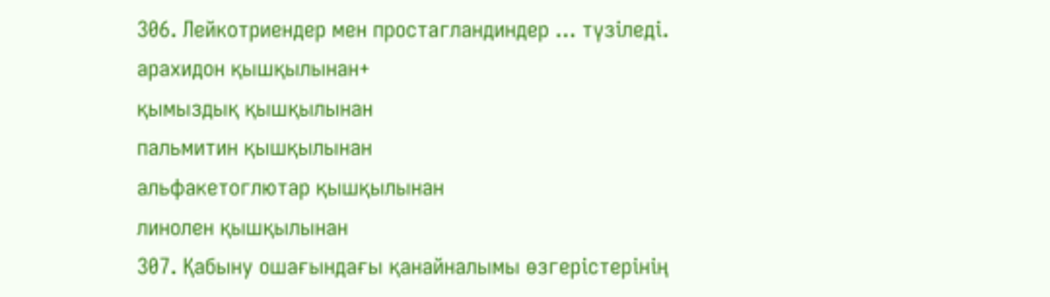306. Лейкотриендер мен простагландиндер ... түзiледi.
арахидон қышқылынан+
қымыздық қышқылынан
пальмитин қышқылынан
альфакетоглютар қышқылынан
линолен қышқылынан
307. Қабыну ошағындағы қанайналымы өзгерiстерiнiң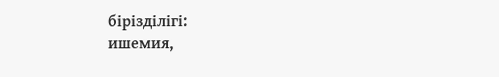бiрiздiлiгi:
ишемия,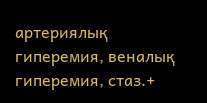артериялық гиперемия, веналық гиперемия, стаз.+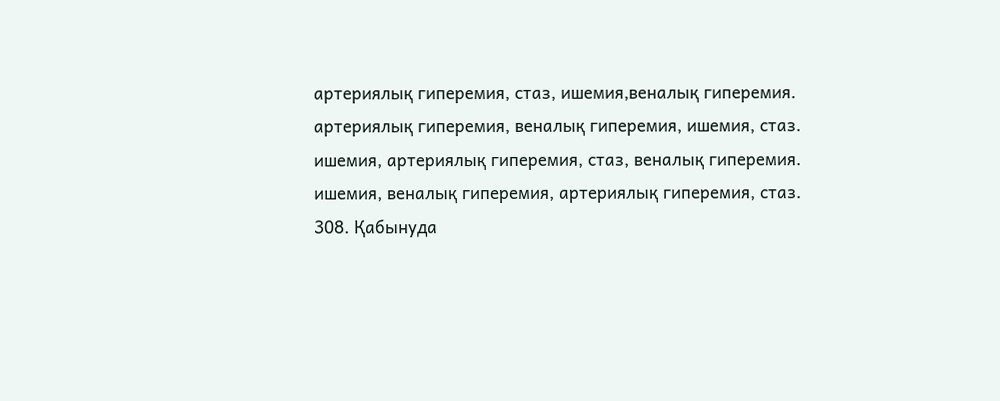артериялық гиперемия, стаз, ишемия,веналық гиперемия.
артериялық гиперемия, веналық гиперемия, ишемия, стаз.
ишемия, артериялық гиперемия, стаз, веналық гиперемия.
ишемия, веналық гиперемия, артериялық гиперемия, стаз.
308. Қабынуда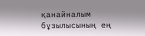қанайналым бұзылысының ең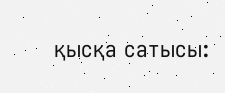қысқа сатысы: